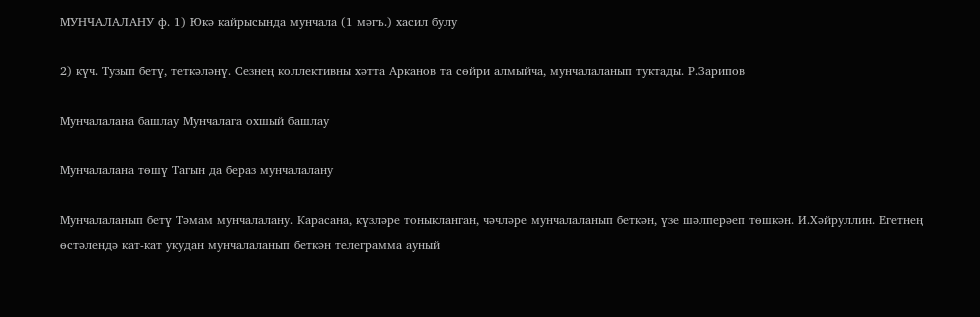МУНЧАЛАЛАНУ ф. 1) Юкә кайрысында мунчала (1 мәгъ.) хасил булу

2) күч. Тузып бетү, теткәләнү. Сезнең коллективны хәтта Арканов та сөйри алмыйча, мунчалаланып туктады. Р.Зарипов

Мунчалалана башлау Мунчалага охшый башлау

Мунчалалана төшү Тагын да бераз мунчалалану

Мунчалаланып бетү Тәмам мунчалалану. Карасана, күзләре тоныкланган, чәчләре мунчалаланып беткән, үзе шәлперәеп төшкән. И.Хәйруллин. Егетнең өстәлендә кат-кат укудан мунчалаланып беткән телеграмма ауный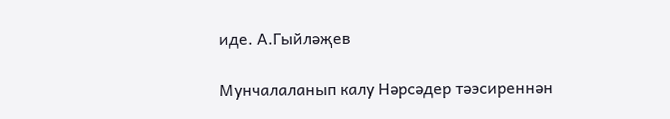иде. А.Гыйләҗев

Мунчалаланып калу Нәрсәдер тәэсиреннән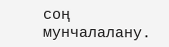соң мунчалалану.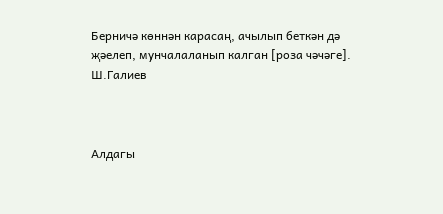Берничә көннән карасаң, ачылып беткән дә җәелеп, мунчалаланып калган [роза чәчәге]. Ш.Галиев



Алдагы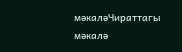мәкаләЧираттагы мәкалә